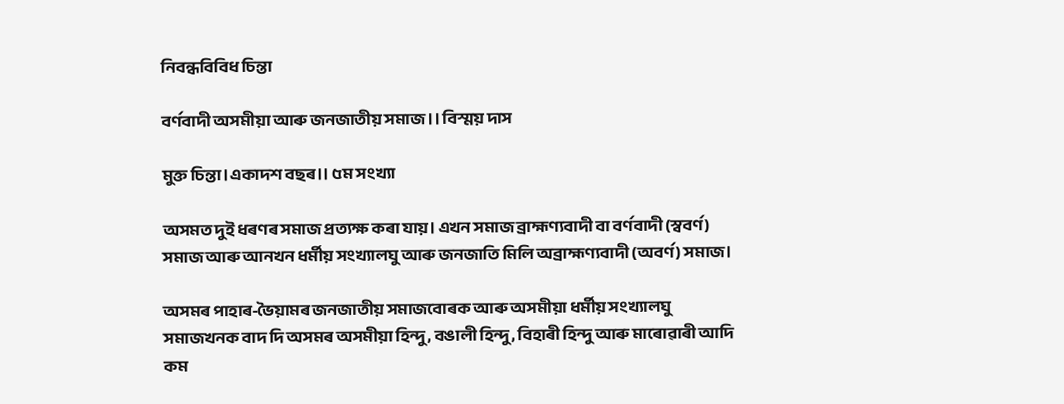নিবন্ধবিবিধ চিন্তা

বৰ্ণবাদী অসমীয়া আৰু জনজাতীয় সমাজ ।। বিস্ময় দাস

মুক্ত চিন্তা।একাদশ বছৰ।। ৫ম সংখ্যা

অসমত দুই ধৰণৰ সমাজ প্ৰত্যক্ষ কৰা যায়। এখন সমাজ ব্ৰাহ্মণ্যবাদী বা বৰ্ণবাদী (স্ববৰ্ণ) সমাজ আৰু আনখন ধৰ্মীয় সংখ্যালঘু আৰু জনজাতি মিলি অব্ৰাহ্মণ্যবাদী (অবৰ্ণ) সমাজ।

অসমৰ পাহাৰ-ভৈয়ামৰ জনজাতীয় সমাজবোৰক আৰু অসমীয়া ধৰ্মীয় সংখ্যালঘু সমাজখনক বাদ দি অসমৰ অসমীয়া হিন্দু, বঙালী হিন্দু, বিহাৰী হিন্দু আৰু মাৰোৱাৰী আদি কম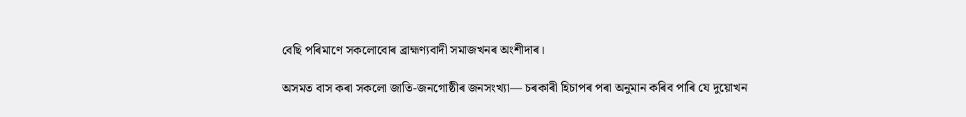বেছি পৰিমাণে সকলোবোৰ ব্ৰাহ্মণ্যবাদী সমাজখনৰ অংশীদাৰ।

অসমত বাস কৰা সকলো জাতি-জনগোষ্ঠীৰ জনসংখ্যা— চৰকাৰী হিচাপৰ পৰা অনুমান কৰিব পাৰি যে দুয়োখন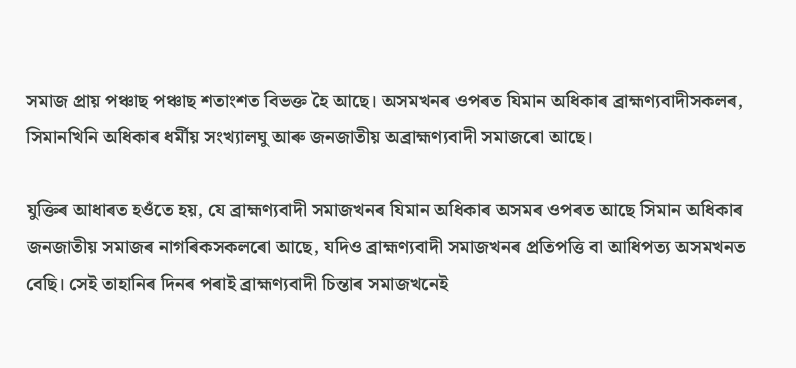সমাজ প্ৰায় পঞ্চাছ পঞ্চাছ শতাংশত বিভক্ত হৈ আছে। অসমখনৰ ওপৰত যিমান অধিকাৰ ব্ৰাহ্মণ্যবাদীসকলৰ, সিমানখিনি অধিকাৰ ধৰ্মীয় সংখ্যালঘু আৰু জনজাতীয় অব্ৰাহ্মণ্যবাদী সমাজৰো আছে।

যুক্তিৰ আধাৰত হওঁতে হয়, যে ব্ৰাহ্মণ্যবাদী সমাজখনৰ যিমান অধিকাৰ অসমৰ ওপৰত আছে সিমান অধিকাৰ জনজাতীয় সমাজৰ নাগৰিকসকলৰো আছে, যদিও ব্ৰাহ্মণ্যবাদী সমাজখনৰ প্ৰতিপত্তি বা আধিপত্য অসমখনত বেছি। সেই তাহানিৰ দিনৰ পৰাই ব্ৰাহ্মণ্যবাদী চিন্তাৰ সমাজখনেই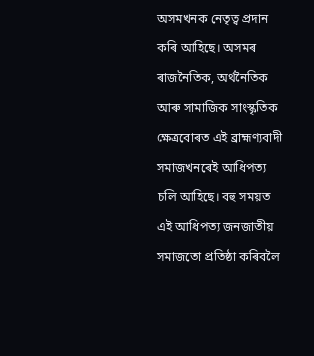অসমখনক নেতৃত্ব প্ৰদান কৰি আহিছে। অসমৰ ৰাজনৈতিক, অৰ্থনৈতিক আৰু সামাজিক সাংস্কৃতিক ক্ষেত্ৰবোৰত এই ব্ৰাহ্মণ্যবাদী সমাজখনৰেই আধিপত্য চলি আহিছে। বহু সময়ত এই আধিপত্য জনজাতীয় সমাজতো প্ৰতিষ্ঠা কৰিবলৈ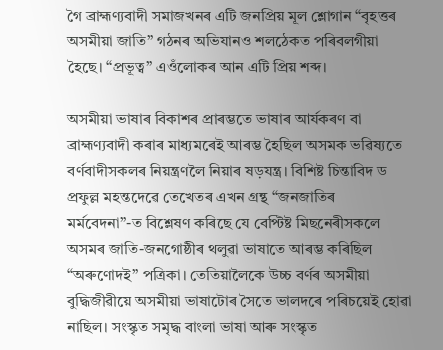গৈ ব্ৰাহ্মণ্যবাদী সমাজখনৰ এটি জনপ্ৰিয় মূল শ্লোগান “বৃহত্তৰ অসমীয়া জাতি” গঠনৰ অভিযানও শলঠেকত পৰিবলগীয়া হৈছে। “প্ৰভূত্ব” এওঁলোকৰ আন এটি প্ৰিয় শব্দ।

অসমীয়া ভাষাৰ বিকাশৰ প্ৰাৰম্ভতে ভাষাৰ আৰ্যকৰণ বা ব্ৰাহ্মণ্যবাদী কৰাৰ মাধ্যমৰেই আৰম্ভ হৈছিল অসমক ভৱিষ্যতে বৰ্ণবাদীসকলৰ নিয়ন্ত্ৰণলৈ নিয়াৰ ষড়যন্ত্ৰ। বিশিষ্ট চিন্তাবিদ ড প্ৰফুল্ল মহন্তদেৱে তেখেতৰ এখন গ্ৰন্থ “জনজাতিৰ মৰ্মবেদনা”-ত বিশ্লেষণ কৰিছে যে বেপ্টিষ্ট মিছনেৰীসকলে অসমৰ জাতি-জনগোষ্ঠীৰ থলুৱা ভাষাতে আৰম্ভ কৰিছিল “অৰুণোদই” পত্ৰিকা। তেতিয়ালৈকে উচ্চ বৰ্ণৰ অসমীয়া বুদ্ধিজীৱীয়ে অসমীয়া ভাষাটোৰ সৈতে ভালদৰে পৰিচয়েই হোৱা নাছিল। সংস্কৃত সমৃদ্ধ বাংলা ভাষা আৰু সংস্কৃত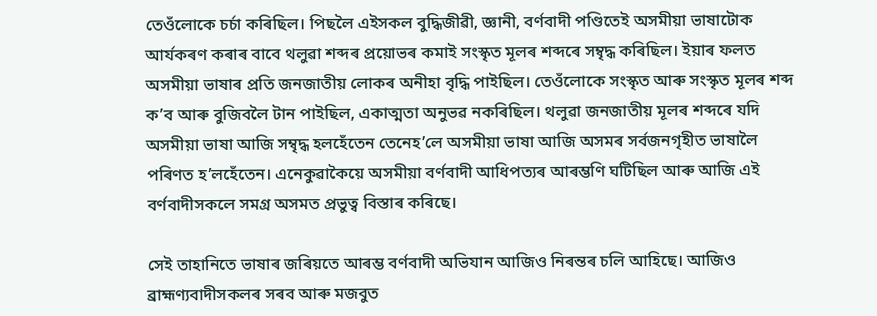তেওঁলোকে চৰ্চা কৰিছিল। পিছলৈ এইসকল বুদ্ধিজীৱী, জ্ঞানী, বৰ্ণবাদী পণ্ডিতেই অসমীয়া ভাষাটোক আৰ্যকৰণ কৰাৰ বাবে থলুৱা শব্দৰ প্ৰয়োভৰ কমাই সংস্কৃত মূলৰ শব্দৰে সম্বৃদ্ধ কৰিছিল। ইয়াৰ ফলত অসমীয়া ভাষাৰ প্ৰতি জনজাতীয় লোকৰ অনীহা বৃদ্ধি পাইছিল। তেওঁলোকে সংস্কৃত আৰু সংস্কৃত মূলৰ শব্দ ক’ব আৰু বুজিবলৈ টান পাইছিল, একাত্মতা অনুভৱ নকৰিছিল। থলুৱা জনজাতীয় মূলৰ শব্দৰে যদি অসমীয়া ভাষা আজি সম্বৃদ্ধ হলহেঁতেন তেনেহ’লে অসমীয়া ভাষা আজি অসমৰ সৰ্বজনগৃহীত ভাষালৈ পৰিণত হ’লহেঁতেন। এনেকুৱাকৈয়ে অসমীয়া বৰ্ণবাদী আধিপত্যৰ আৰম্ভণি ঘটিছিল আৰু আজি এই বৰ্ণবাদীসকলে সমগ্ৰ অসমত প্ৰভুত্ব বিস্তাৰ কৰিছে।

সেই তাহানিতে ভাষাৰ জৰিয়তে আৰম্ভ বৰ্ণবাদী অভিযান আজিও নিৰন্তৰ চলি আহিছে। আজিও ব্ৰাহ্মণ্যবাদীসকলৰ সৰব আৰু মজবুত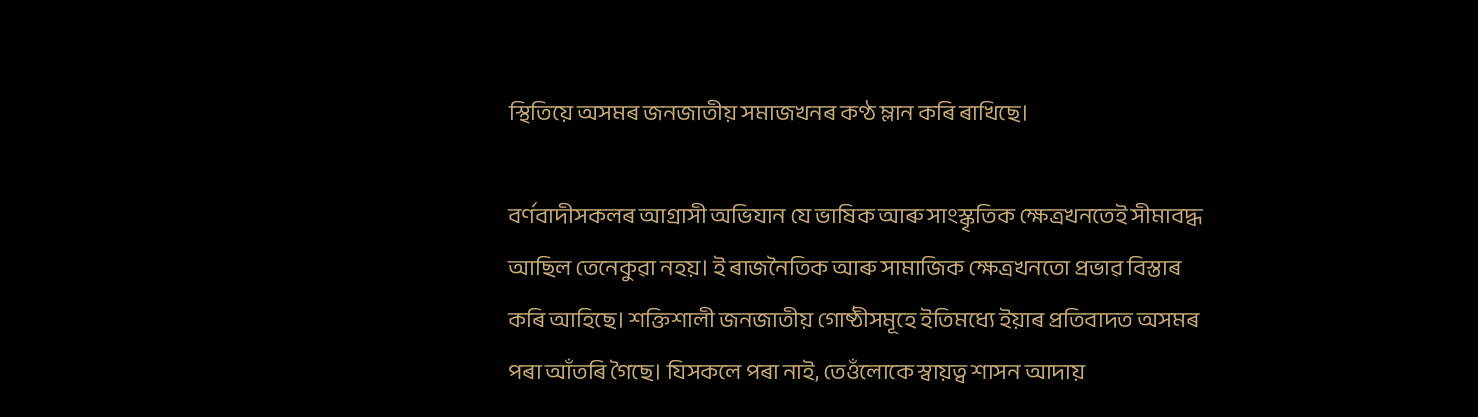স্থিতিয়ে অসমৰ জনজাতীয় সমাজখনৰ কণ্ঠ ম্লান কৰি ৰাখিছে।

বৰ্ণবাদীসকলৰ আগ্ৰাসী অভিযান যে ভাষিক আৰু সাংস্কৃতিক ক্ষেত্ৰখনতেই সীমাবদ্ধ আছিল তেনেকুৱা নহয়। ই ৰাজনৈতিক আৰু সামাজিক ক্ষেত্ৰখনতো প্ৰভাৱ বিস্তাৰ কৰি আহিছে। শক্তিশালী জনজাতীয় গোষ্ঠীসমূহে ইতিমধ্যে ইয়াৰ প্ৰতিবাদত অসমৰ পৰা আঁতৰি গৈছে। যিসকলে পৰা নাই, তেওঁলোকে স্বায়ত্ব শাসন আদায়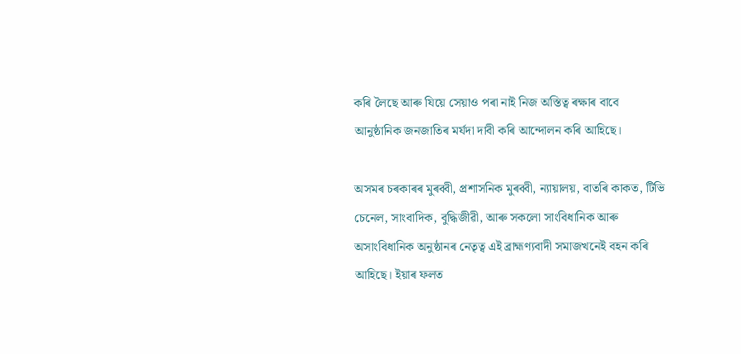কৰি লৈছে আৰু যিয়ে সেয়াও পৰা নাই নিজ অস্তিত্ব ৰক্ষাৰ বাবে আনুষ্ঠানিক জনজাতিৰ মৰ্যদা দাবী কৰি আন্দোলন কৰি আহিছে।

অসমৰ চৰকাৰৰ মুৰব্বী, প্ৰশাসনিক মুৰব্বী, ন্যায়ালয়, বাতৰি কাকত, টিভি চেনেল, সাংবাদিক, বুদ্ধিজীৱী, আৰু সকলো সাংবিধানিক আৰু অসাংবিধানিক অনুষ্ঠানৰ নেতৃত্ব এই ব্ৰাহ্মণ্যবাদী সমাজখনেই বহন কৰি আহিছে। ইয়াৰ ফলত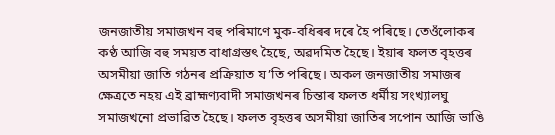জনজাতীয় সমাজখন বহু পৰিমাণে মুক-বধিৰৰ দৰে হৈ পৰিছে। তেওঁলোকৰ কণ্ঠ আজি বহু সময়ত বাধাগ্ৰস্তৎ হৈছে, অৱদমিত হৈছে। ইয়াৰ ফলত বৃহত্তৰ অসমীয়া জাতি গঠনৰ প্ৰক্ৰিয়াত য’তি পৰিছে। অকল জনজাতীয় সমাজৰ ক্ষেত্ৰতে নহয় এই ব্ৰাহ্মণ্যবাদী সমাজখনৰ চিন্তাৰ ফলত ধৰ্মীয় সংখ্যালঘু সমাজখনো প্ৰভাৱিত হৈছে। ফলত বৃহত্তৰ অসমীয়া জাতিৰ সপোন আজি ভাঙি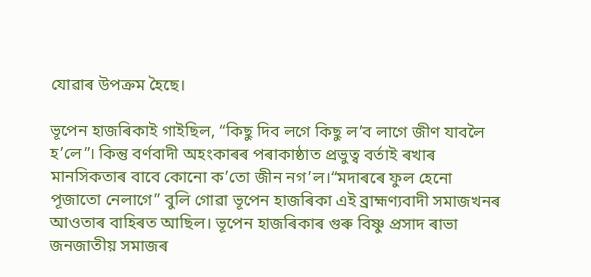যোৱাৰ উপক্ৰম হৈছে।‌

ভূপেন হাজৰিকাই গাইছিল, “কিছু দিব লগে কিছু ল’ব লাগে জীণ যাবলৈ হ’লে”। কিন্তু বৰ্ণবাদী অহংকাৰৰ পৰাকাষ্ঠাত প্ৰভুত্ব বৰ্তাই ৰখাৰ মানসিকতাৰ বাবে কোনো ক’তো জীন নগ’ল।“মদাৰৰে ফুল হেনো পূজাতো নেলাগে” বুলি গোৱা ভূপেন হাজৰিকা এই ব্ৰাহ্মণ্যবাদী সমাজখনৰ আওতাৰ বাহিৰত আছিল। ভূপেন হাজৰিকাৰ গুৰু বিষ্ণু প্ৰসাদ ৰাভা জনজাতীয় সমাজৰ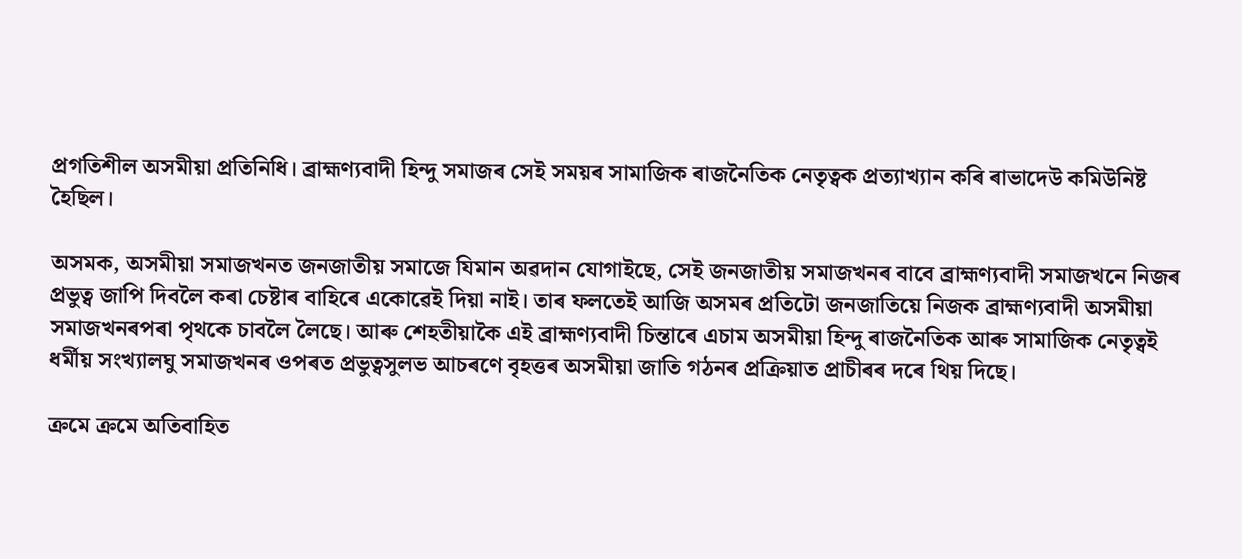প্ৰগতিশীল অসমীয়া প্ৰতিনিধি। ব্ৰাহ্মণ্যবাদী হিন্দু সমাজৰ সেই সময়ৰ সামাজিক ৰাজনৈতিক নেতৃত্বক প্ৰত্যাখ্যান কৰি ৰাভাদেউ কমিউনিষ্ট হৈছিল।

অসমক, অসমীয়া সমাজখনত জনজাতীয় সমাজে যিমান অৱদান যোগাইছে, সেই জনজাতীয় সমাজখনৰ বাবে ব্ৰাহ্মণ্যবাদী সমাজখনে নিজৰ প্ৰভুত্ব জাপি দিবলৈ কৰা চেষ্টাৰ বাহিৰে একোৱেই দিয়া নাই। তাৰ ফলতেই আজি অসমৰ প্ৰতিটো জনজাতিয়ে নিজক ব্ৰাহ্মণ্যবাদী অসমীয়া সমাজখনৰপৰা পৃথকে চাবলৈ লৈছে। আৰু শেহতীয়াকৈ এই ব্ৰাহ্মণ্যবাদী চিন্তাৰে এচাম অসমীয়া হিন্দু ৰাজনৈতিক আৰু সামাজিক নেতৃত্বই ধৰ্মীয় সংখ্যালঘু সমাজখনৰ ওপৰত প্ৰভুত্বসুলভ আচৰণে বৃহত্তৰ অসমীয়া জাতি গঠনৰ প্ৰক্ৰিয়াত প্ৰাচীৰৰ দৰে থিয় দিছে।

ক্ৰমে ক্ৰমে অতিবাহিত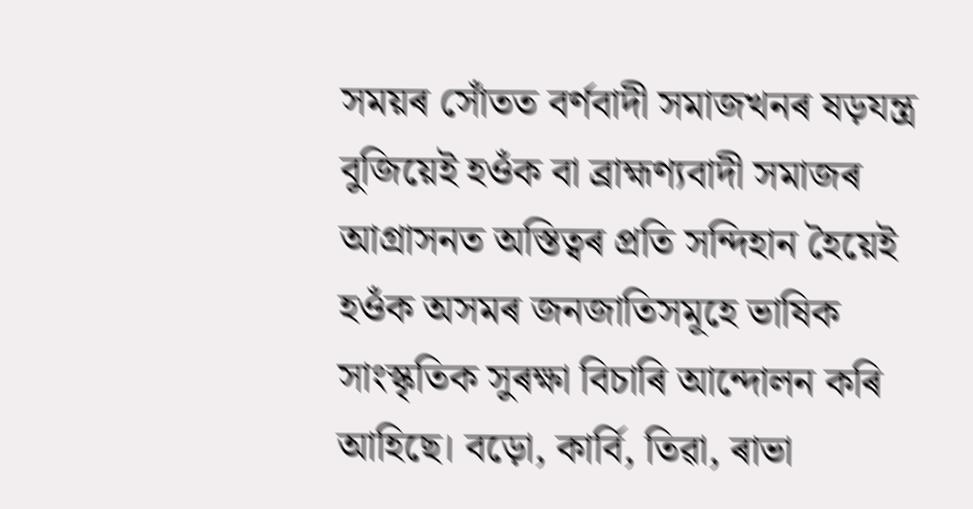সময়ৰ সোঁতত বৰ্ণবাদী সমাজখনৰ ষড়যন্ত্র বুজিয়েই হওঁক বা ব্ৰাহ্মণ্যবাদী সমাজৰ আগ্ৰাসনত অস্তিত্বৰ প্রতি সন্দিহান হৈয়েই হওঁক অসমৰ জনজাতিসমূহে ভাষিক সাংস্কৃতিক সুৰক্ষা বিচাৰি আন্দোলন কৰি আহিছে। বড়ো, কাৰ্বি, তিৱা, ৰাভা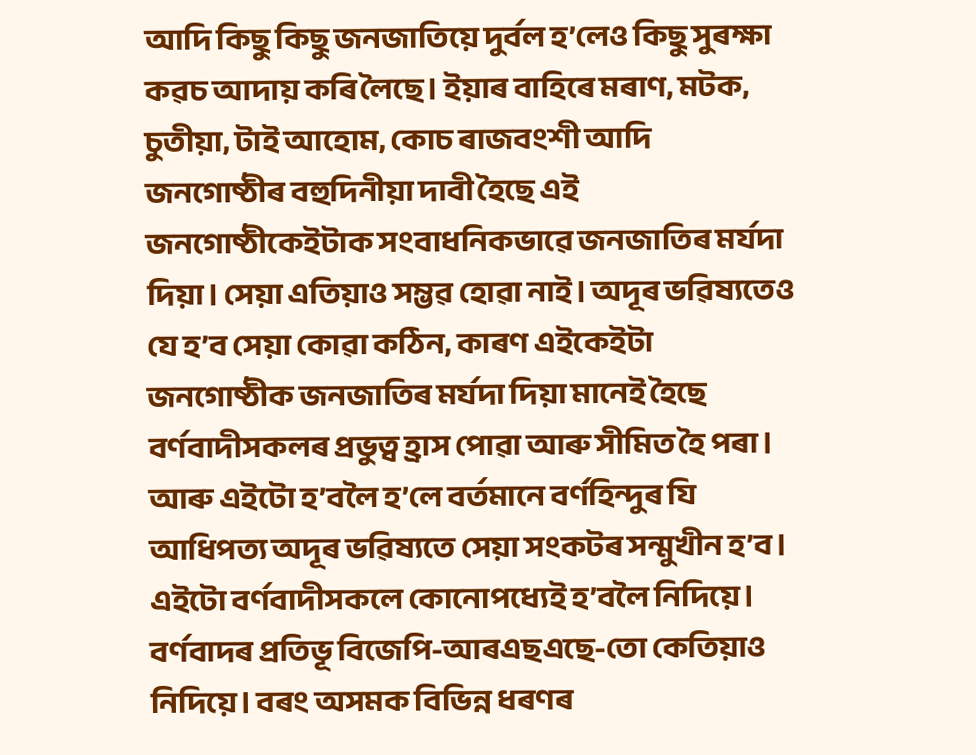আদি কিছু কিছু জনজাতিয়ে দুৰ্বল হ’লেও কিছু সুৰক্ষা কৱচ আদায় কৰি লৈছে। ইয়াৰ বাহিৰে মৰাণ, মটক, চুতীয়া, টাই আহোম, কোচ ৰাজবংশী আদি জনগোষ্ঠীৰ বহুদিনীয়া দাবী হৈছে এই জনগোষ্ঠীকেইটাক সংবাধনিকভাৱে জনজাতিৰ মৰ্যদা দিয়া। সেয়া এতিয়াও সম্ভৱ হোৱা নাই। অদূৰ ভৱিষ্যতেও যে হ’ব সেয়া কোৱা কঠিন, কাৰণ এইকেইটা জনগোষ্ঠীক জনজাতিৰ মৰ্যদা দিয়া মানেই হৈছে বৰ্ণবাদীসকলৰ প্ৰভুত্ব হ্ৰাস পোৱা আৰু সীমিত হৈ পৰা। আৰু এইটো হ’বলৈ হ’লে বৰ্তমানে বৰ্ণহিন্দুৰ যি আধিপত্য অদূৰ ভৱিষ্যতে সেয়া সংকটৰ সন্মুখীন হ’ব। এইটো বৰ্ণবাদীসকলে কোনোপধ্যেই হ’বলৈ নিদিয়ে। বৰ্ণবাদৰ প্ৰতিভূ বিজেপি-আৰএছএছে-তো কেতিয়াও নিদিয়ে। বৰং অসমক বিভিন্ন ধৰণৰ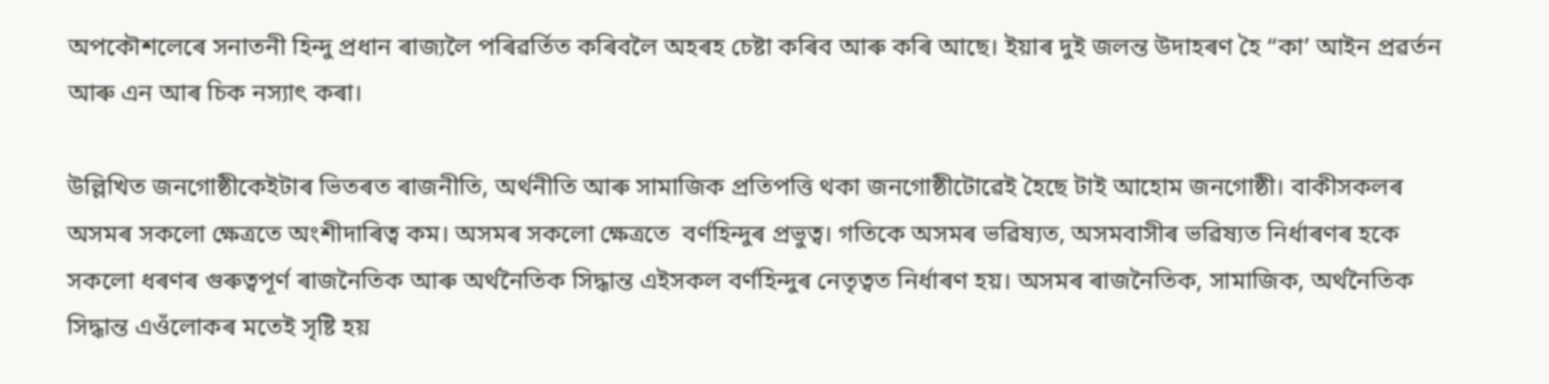অপকৌশলেৰে সনাতনী হিন্দু প্ৰধান ৰাজ্যলৈ পৰিৱৰ্তিত কৰিবলৈ অহৰহ চেষ্টা কৰিব আৰু কৰি আছে। ইয়াৰ দুই জলন্ত উদাহৰণ হৈ “কা’ আইন প্ৰৱৰ্তন আৰু এন আৰ চিক নস্যাৎ কৰা।

উল্লিখিত জনগোষ্ঠীকেইটাৰ ভিতৰত ৰাজনীতি, অৰ্থনীতি আৰু সামাজিক প্ৰতিপত্তি থকা জনগোষ্ঠীটোৱেই হৈছে টাই আহোম জনগোষ্ঠী। বাকীসকলৰ অসমৰ সকলো ক্ষেত্ৰতে অংশীদাৰিত্ব কম। অসমৰ সকলো ক্ষেত্ৰতে  বৰ্ণহিন্দুৰ প্ৰভুত্ব। গতিকে অসমৰ ভৱিষ্যত, অসমবাসীৰ ভৱিষ্যত নিৰ্ধাৰণৰ হকে সকলো ধৰণৰ গুৰুত্বপূৰ্ণ ৰাজনৈতিক আৰু অৰ্থনৈতিক সিদ্ধান্ত এইসকল বৰ্ণহিন্দুৰ নেতৃত্বত নিৰ্ধাৰণ হয়। অসমৰ ৰাজনৈতিক, সামাজিক, অৰ্থনৈতিক সিদ্ধান্ত এওঁলোকৰ মতেই সৃষ্টি হয়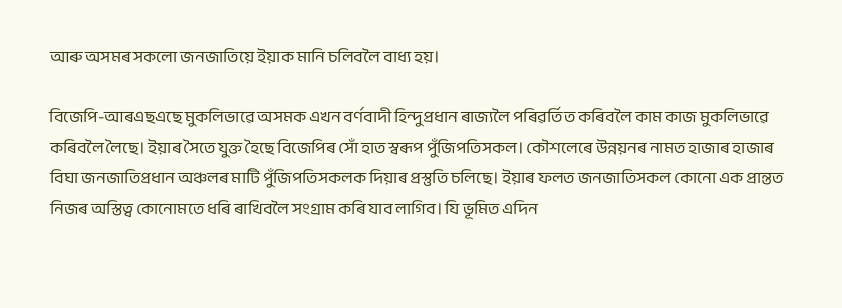আৰু অসমৰ সকলো জনজাতিয়ে ইয়াক মানি চলিবলৈ বাধ্য হয়।

বিজেপি-আৰএছএছে মুকলিভাৱে অসমক এখন বৰ্ণবাদী হিন্দুপ্ৰধান ৰাজ্যলৈ পৰিৱৰ্তিত কৰিবলৈ কাম কাজ মুকলিভাৱে কৰিবলৈ লৈছে। ইয়াৰ সৈতে যুক্ত হৈছে বিজেপিৰ সোঁ হাত স্বৰূপ পুঁজিপতিসকল। কৌশলেৰে উন্নয়নৰ নামত হাজাৰ হাজাৰ বিঘা জনজাতিপ্ৰধান অঞ্চলৰ মাটি পুঁজিপতিসকলক দিয়াৰ প্ৰস্তুতি চলিছে। ইয়াৰ ফলত জনজাতিসকল কোনো এক প্ৰান্তত নিজৰ অস্তিত্ব কোনোমতে ধৰি ৰাখিবলৈ সংগ্ৰাম কৰি যাব লাগিব। যি ভূমিত এদিন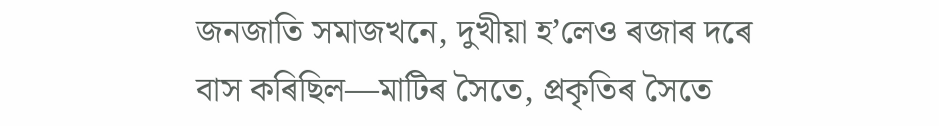জনজাতি সমাজখনে, দুখীয়া হ’লেও ৰজাৰ দৰে বাস কৰিছিল—মাটিৰ সৈতে, প্ৰকৃতিৰ সৈতে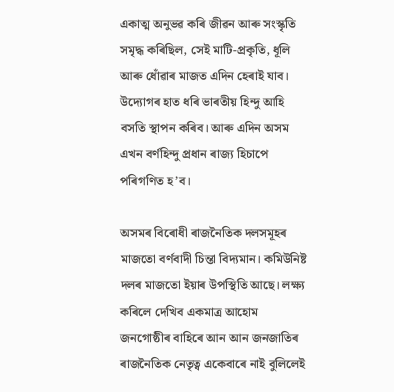একাত্ম অনুভৱ কৰি জীৱন আৰু সংস্কৃতি সমৃদ্ধ কৰিছিল, সেই মাটি-প্ৰকৃতি, ধূলি আৰু ধোঁৱাৰ মাজত এদিন হেৰাই যাব। উদ্যোগৰ হাত ধৰি ভাৰতীয় হিন্দু আহি বসতি স্থাপন কৰিব। আৰু এদিন অসম এখন বৰ্ণহিন্দু প্ৰধান ৰাজ্য হিচাপে পৰিগণিত হ’ব।

অসমৰ বিৰোধী ৰাজনৈতিক দলসমূহৰ মাজতো বৰ্ণবাদী চিন্তা বিদ্যমান। কমিউনিষ্ট দলৰ মাজতো ইয়াৰ উপস্থিতি আছে। লক্ষ্য কৰিলে দেখিব একমাত্ৰ আহোম জনগোষ্ঠীৰ বাহিৰে আন আন জনজাতিৰ ৰাজনৈতিক নেতৃত্ব একেবাৰে নাই বুলিলেই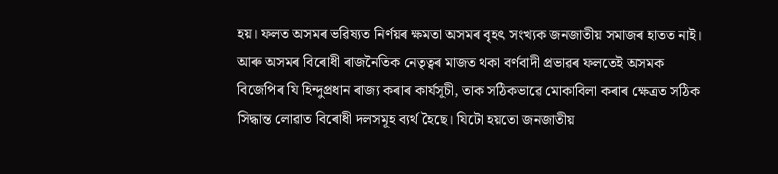হয়। ফলত অসমৰ ভৱিষ্যত নিৰ্ণয়ৰ ক্ষমতা অসমৰ বৃহৎ সংখ্যক জনজাতীয় সমাজৰ হাতত নাই। আৰু অসমৰ বিৰোধী ৰাজনৈতিক নেতৃত্বৰ মাজত থকা বৰ্ণবাদী প্ৰভাৱৰ ফলতেই অসমক বিজেপিৰ যি হিন্দুপ্ৰধান ৰাজ্য কৰাৰ কাৰ্যসূচী, তাক সঠিকভাৱে মোকাবিলা কৰাৰ ক্ষেত্ৰত সঠিক সিদ্ধান্ত লোৱাত বিৰোধী দলসমূহ ব্যৰ্থ হৈছে। যিটো হয়তো জনজাতীয়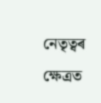নেতৃত্বৰ ক্ষেত্ৰত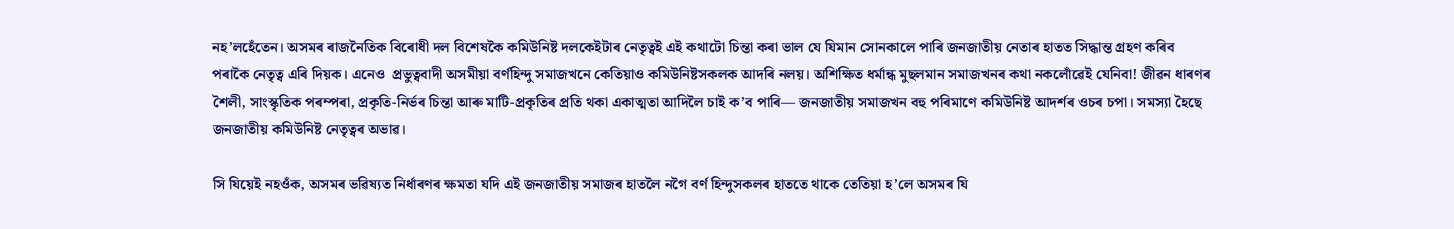নহ’লহেঁতেন। অসমৰ ৰাজনৈতিক বিৰোধী দল বিশেষকৈ কমিউনিষ্ট দলকেইটাৰ নেতৃত্বই এই কথাটো চিন্তা কৰা ভাল যে যিমান সোনকালে পাৰি জনজাতীয় নেতাৰ হাতত সিদ্ধান্ত গ্ৰহণ কৰিব পৰাকৈ নেতৃত্ব এৰি দিয়ক। এনেও  প্ৰভুত্ববাদী অসমীয়া বৰ্ণহিন্দু সমাজখনে কেতিয়াও কমিউনিষ্টসকলক আদৰি নলয়। অশিক্ষিত ধৰ্মান্ধ মুছলমান সমাজখনৰ কথা নকলোঁৱেই যেনিবা! জীৱন ধাৰণৰ শৈলী, সাংস্কৃতিক পৰম্পৰা, প্ৰকৃতি-নিৰ্ভৰ চিন্তা আৰু মাটি-প্ৰকৃতিৰ প্ৰতি থকা একাত্মতা আদিলৈ চাই ক’ব পাৰি— জনজাতীয় সমাজখন বহু পৰিমাণে কমিউনিষ্ট আদৰ্শৰ ওচৰ চপা। সমস্যা হৈছে জনজাতীয় কমিউনিষ্ট নেতৃত্বৰ অভাৱ।

সি যিয়েই নহওঁক, অসমৰ ভৱিষ্যত নিৰ্ধাৰণৰ ক্ষমতা যদি এই জনজাতীয় সমাজৰ হাতলৈ নগৈ বৰ্ণ হিন্দুসকলৰ হাততে থাকে তেতিয়া হ’লে অসমৰ যি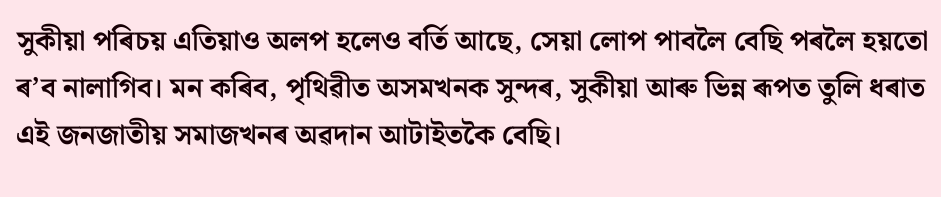সুকীয়া পৰিচয় এতিয়াও অলপ হলেও বৰ্তি আছে, সেয়া লোপ পাবলৈ বেছি পৰলৈ হয়তো ৰ’ব নালাগিব। মন কৰিব, পৃথিৱীত অসমখনক সুন্দৰ, সুকীয়া আৰু ভিন্ন ৰূপত তুলি ধৰাত এই জনজাতীয় সমাজখনৰ অৱদান আটাইতকৈ বেছি।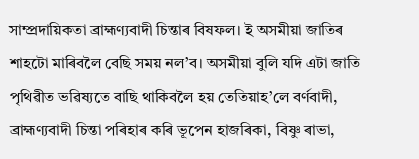সাম্প্ৰদায়িকতা ব্ৰাহ্মণ্যবাদী চিন্তাৰ বিষফল। ই অসমীয়া জাতিৰ শাহটো মাৰিবলৈ বেছি সময় নল’ব। অসমীয়া বুলি যদি এটা জাতি পৃথিৱীত ভৱিষ্যতে বাছি থাকিবলৈ হয় তেতিয়াহ’লে বৰ্ণবাদী, ব্ৰাহ্মণ্যবাদী চিন্তা পৰিহাৰ কৰি ভূপেন হাজৰিকা, বিষ্ণু ৰাভা,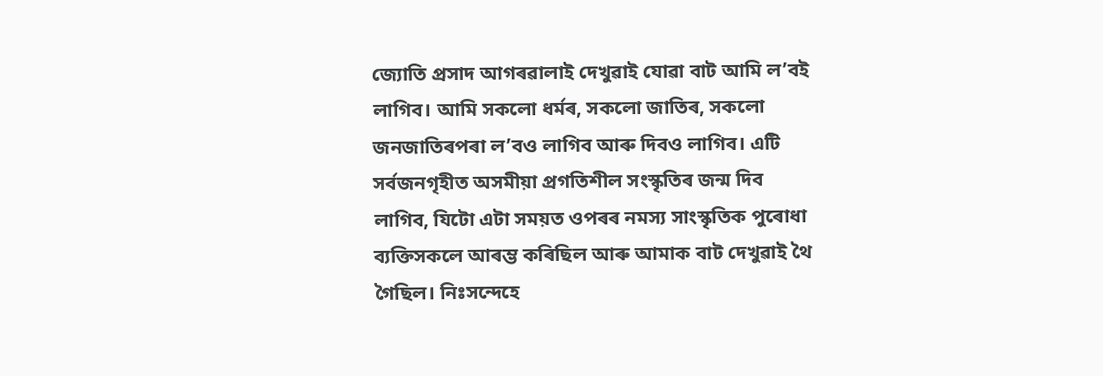জ্যোতি প্ৰসাদ আগৰৱালাই দেখুৱাই যোৱা বাট আমি ল’বই লাগিব। আমি সকলো ধৰ্মৰ, সকলো জাতিৰ, সকলো জনজাতিৰপৰা ল’বও লাগিব আৰু দিবও লাগিব। এটি সৰ্বজনগৃহীত অসমীয়া প্ৰগতিশীল সংস্কৃতিৰ জন্ম দিব লাগিব, যিটো এটা সময়ত ওপৰৰ নমস্য সাংস্কৃতিক পুৰোধা ব্যক্তিসকলে আৰম্ভ কৰিছিল আৰু আমাক বাট দেখুৱাই থৈ গৈছিল। নিঃসন্দেহে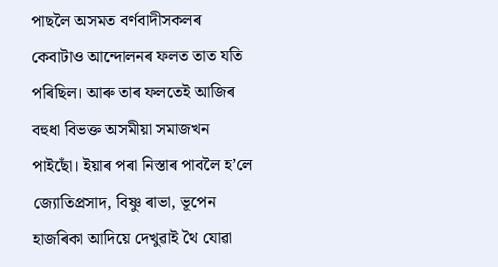পাছলৈ অসমত বৰ্ণবাদীসকলৰ কেবাটাও আন্দোলনৰ ফলত তাত যতি পৰিছিল। আৰু তাৰ ফলতেই আজিৰ বহুধা বিভক্ত অসমীয়া সমাজখন পাইছোঁ। ইয়াৰ পৰা নিস্তাৰ পাবলৈ হ’লে জ্যোতিপ্ৰসাদ, বিষ্ণু ৰাভা, ভূপেন হাজৰিকা আদিয়ে দেখুৱাই থৈ যোৱা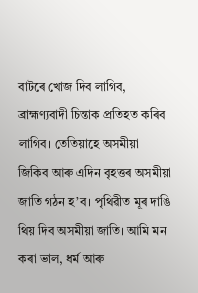বাট‌ৰে খোজ দিব লাগিব, ব্ৰাহ্মণ্যবাদী চিন্তাক প্ৰতিহত কৰিব লাগিব। তেতিয়াহে অসমীয়া জিকিব আৰু এদিন বৃহত্তৰ অসমীয়া জাতি গঠন হ’ব। পৃথিৱীত মূৰ দাঙি থিয় দিব অসমীয়া জাতি। আমি মন কৰা ভাল, ধৰ্ম আৰু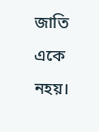জাতি একে নহয়।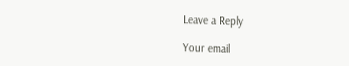Leave a Reply

Your email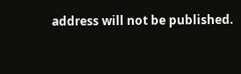address will not be published.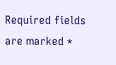Required fields are marked *